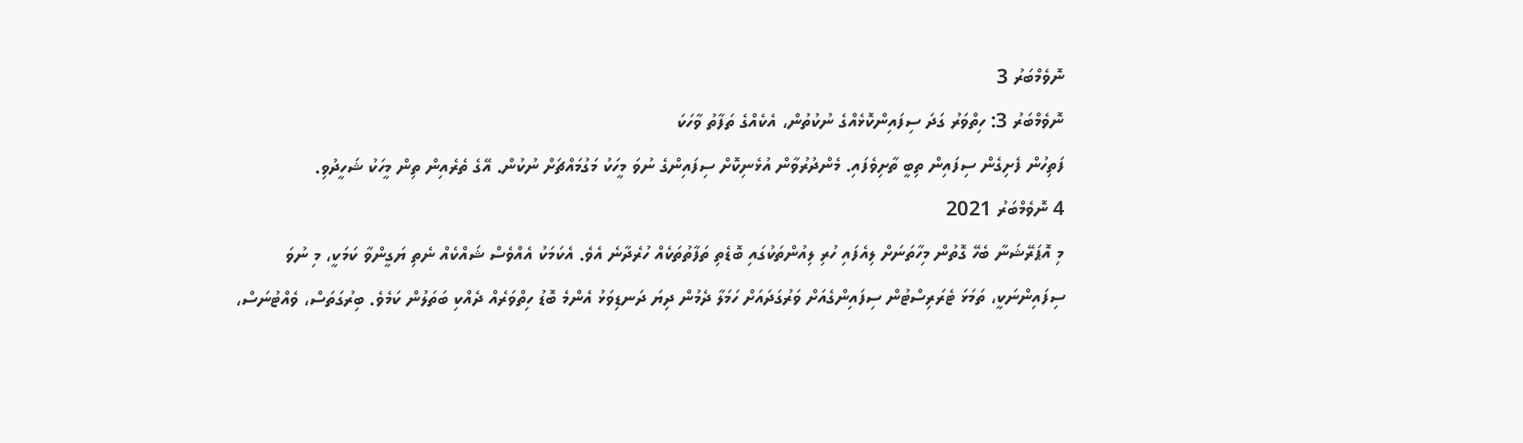ނޮވެމްބަރު 3
ނޮވެމްބަރު 3: ހިތްވަރު ގަދަ ސިފައިންކޮޅެއްގެ ނުކުތުން، އެކެއްގެ ތަފާތު ވާހަކަ
ފަތިހުން ފެށިގެން ސިފައިން ތިބީ ތާށިވެފައި. މެންދުރުވާން އުޅެނިކޮށް ސިފައިންގެ ނުވަ މީހަކު މަގުމައްޗަށް ނުކުން. އޭގެ ތެރެއިން ތިން މީހަކު ޝަހީދުވި.
4 ނޮވެމްބަރު 2021
މި އޮޕަރޭޝަނާ ބެހޭ ގޮތުން މިހާތަނަށް ލިއެފައި ހުރި ލިއުންތަކުގައި ބޮޑެތި ތަފާތުތަކެއް ހުރެދާނެ އެވެ. އެކަމަކު އެއްވެސް ޝައްކެއް ނެތި ޔަގީންވާ ކަމަކީ، މި ނުވަ ސިފައިންނަކީ، ތަމަޅަ ޓެރަރިސްޓުން ސިފައިންގެއަށް ވަރުގަދައަށް ހަމަލާ ދެމުން ދިޔަ ދަނޑިވަޅު އެންމެ ބޮޑު ހިތްވަރެއް ދެއްކި ބަތަލުން ކަމެވެ. ބިރުގަތަސް، ވެއްޓުނަސް،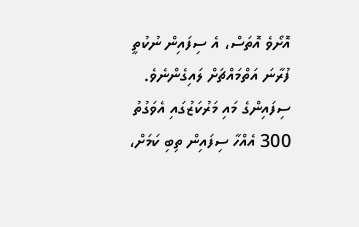އޮށޯވެ އޮތަސް، އެ ސިފައިން ނުކުތީ ފުރާނަ އަތްމައްޗަށް ލައިގެންނެވެ.
ސިފައިންގެ މައި މަރުކަޒުގައި އެވަގުތު 300 އެއްހާ ސިފައިން ތިބި ކަމަށް،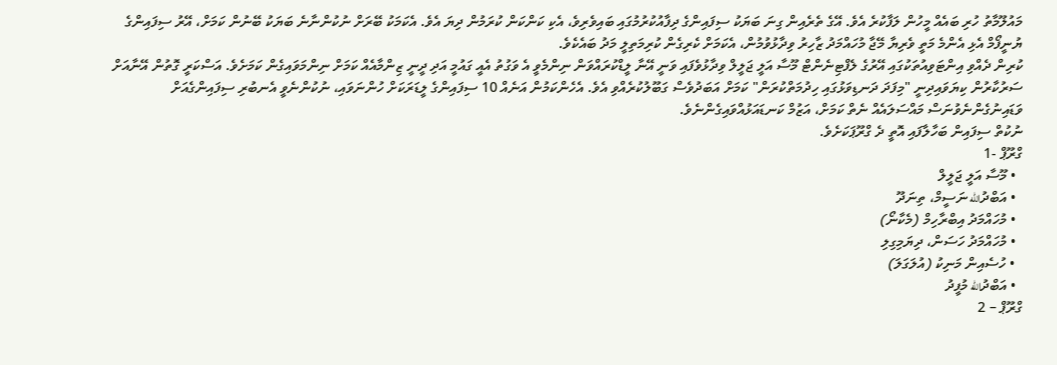މައުލޫމާތު ހުރި ބައެއް މީހުން ލަފާކުރެ އެވެ. އޭގެ ތެރެއިން ގިނަ ބަޔަކު ސިފައިންގެ ދިފާއުކުރުމުގައި ބައިވެރިވެ، އެކި ކަންކަން ކުރަމުން ދިޔަ އެވެ. އެކަމަކު ބޭރަށް ނުކުންނާނެ ބަޔަކު ބޭނުން ކަމަށް، އޭރު ސިފައިންގެ ޔުނީފޯމް އެޅި އެންމެ މަތީ ވެރިޔާ މޭޖާ މުހައްމަދު ޒާހިރު ވިދާޅުވުމުން، އެކަމަށް ކެރިގެން ކުރިމަތިލީ މަދު ބައެކެވެ.
ކުރިން ދެއްވި އިންޓަވިއުތަކުގައި އޭރުގެ ލެފްޓިނެންޓް މޫސާ އަލީ ޖަލީލް ވިދާޅުވެފައި ވަނީ އޭނާ ލީޑްކުރައްވަން ނިންމެވީ އެ ވަގުތު އެއީ ގައުމީ އަދި ދީނީ ޒިންމާއެއް ކަމަށް ނިންމަވައިގެން ކަމަށެވެ. އަސްކަރީ ގޮތުން އޭނާއަށް ސަރުކާރުން ކިޔަވައިދިނީ "މިފަދަ ދަނޑިވަޅުގައި ހިދުމަތްކުރަން" ކަމަށް އަބަދުވެސް ގަބޫލުކުރެއްވި އެވެ. އެހެންކަމުން އަނެއް 10 ސިފައިންގެ ލީޑަރަކަށް ހުންނަވައި، ނުކުންނެވީ އެނބުރި ސިފައިންގެއަށް ވަޑައިނުގެންނެވުނަސް މައްސަލައެއް ނެތް ކަމަށް، އަޒުމް ކަނޑައަޅުއްވައިގެންނެވެ.
ނުކުތް ސިފައިން ބަހާލާފައި އޮތީ ދެ ގްރޫޕަކަށެވެ.
ގްރޫޕް -1
  • މޫސާ އަލީ ޖަލީލް
  • އަބްދުالله ނަސީމް، ތިނަދޫ
  • މުހައްމަދު އިބްރާހިމް (މެކާނޯ)
  • މުހައްމަދު ހަސަން، ދިޔަމިގިލި
  • ހުސެއިން މަނިކު (އުލަގަލަ)
  • އަބްދުالله މުފީދު
ގްރޫޕް – 2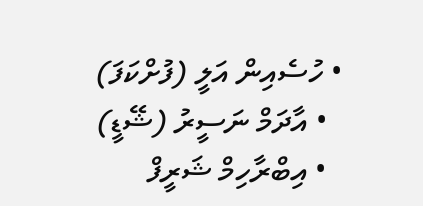• ހުސެއިން އަލީ (ފުށްކަފަ)
  • އާދަމް ނަސީރު (ޝޭޑީ)
  • އިބްރާހިމް ޝަރީފް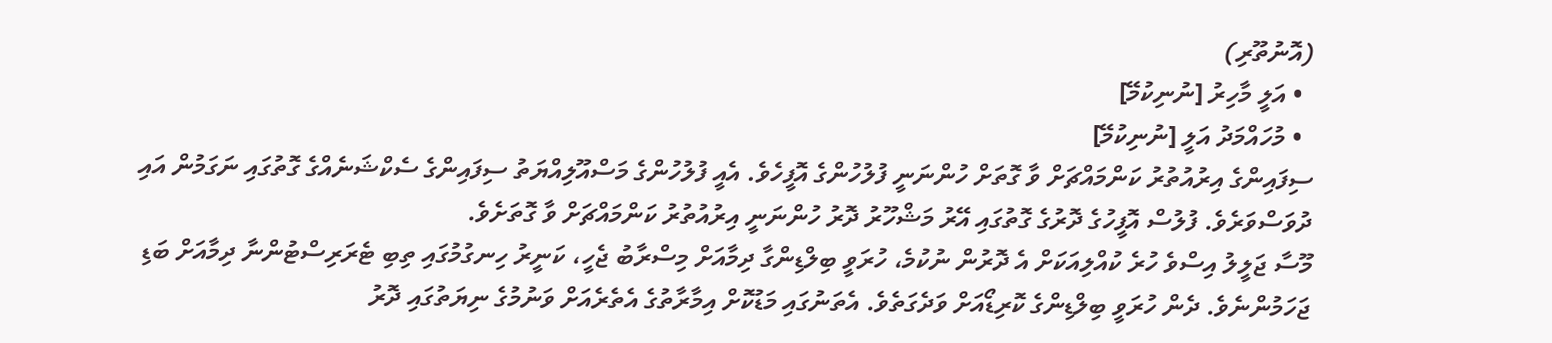(އޮނުތޫރި)
  • އަލީ މާހިރު [ނުނިކުމޭ]
  • މުހައްމަދު އަލީ [ނުނިކުމޭ]
ސިފައިންގެ އިރުއުތުރު ކަންމައްޗަށް ވާ ގޮތަށް ހުންނަނީ ފުލުހުންގެ އޮފީހެވެ. އެއީ ފުލުހުންގެ މަސްއޫލިއްޔަތު ސިފައިންގެ ސެކްޝަނެއްގެ ގޮތުގައި ނަގަމުން އައި ދުވަސްވަރެވެ. ފުލުސް އޮފީހުގެ ދޮރުގެ ގޮތުގައި އޭރު މަޝްހޫރު ދޮރު ހުންނަނީ އިރުއުތުރު ކަންމައްޗަށް ވާ ގޮތަށެވެ.
މޫސާ ޖަލީލު އިސްވެ ހުރެ ކުއްލިއަކަށް އެ ދޮރުން ނުކުމެ، ހުރަވީ ބިލްޑިންގާ ދިމާއަށް މިސްރާބު ޖެހީ، ކަނީރު ހިނގުމުގައި ތިބި ޓެރަރިސްޓުންނާ ދިމާއަށް ބަޑި ޖަހަމުންނެވެ. ދެން ހުރަވީ ބިލްޑިންގެ ކޮރިޑޯއަށް ވަދެގަތެވެ. އެތަނުގައި މަޑުކޮށް އިމާރާތުގެ އެތެރެއަށް ވަނުމުގެ ނިޔަތުގައި ދޮރު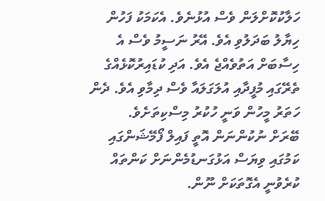ހަލާކުކޮށްލަން ވެސް އުޅުނެވެ. އެކަމަކު ފަހުން ހިޔާލު ބަދަލުވި އެވެ. އޭރު ނަސީމު ވެސް އެ ހިސާބަށް އަތުވެއްޖެ އެވެ. އަދި ކުޑައިރުކޮޅެއްގެ ތެރޭގައި މުފީދާއި އުލަގަލައާ ވެސް ދިމާވި އެވެ. ދެން ހަތަރު މީހުން ވަނީ ހުކުރު މިސްކިތަށެވެ.
ބޭރަށް ނުކުންނަން އޮތީ ފައިލް ފޯމޭޝަންގައި ކަމުގައި ވިޔަސް އަޅުގަނޑުމެންނަށް ކަންތައް ކުރެވުނީ އެގޮތަކަށް ނޫން.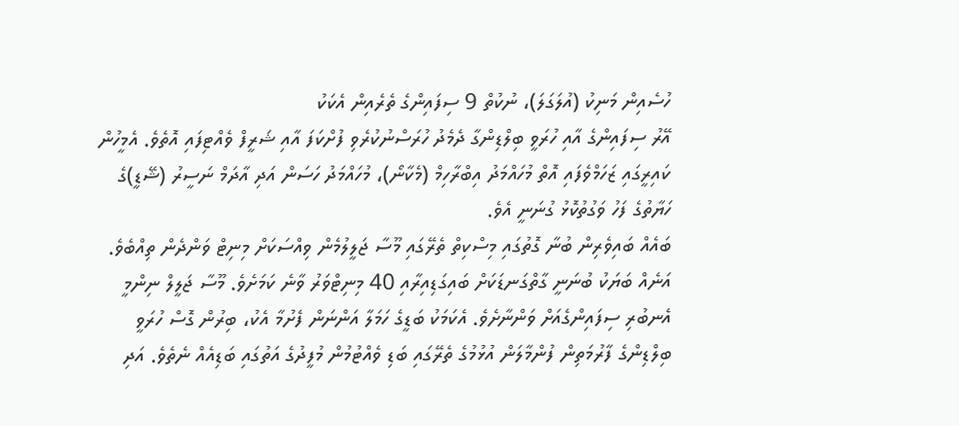ހުސެއިން މަނިކު (އުލަގަލަ)، ނުކުތް 9 ސިފައިންގެ ތެރެއިން އެކަކު
އޭރު ސިފައިންގެ އާއި ހުރަވީ ބިލްޑިންގާ ދެމެދު ހުރަސްނުކުރެވި ފުށްކަފަ އާއި ޝަރީފް ވެއްޓިފައި އޮތެވެ. އެމީހުން ކައިރީގައި ޒަހަމްވެފައި އޮތް މުހައްމަދު އިބްރާހިމް (މެކާނޯ)، މުހައްމަދު ހަސަން އަދި އާދަމް ނަސީރު (ޝޭޑީ)ގެ ހަޔާތުގެ ފަހު ވަގުތުކޮޅު ގުނަނީ އެވެ.
ބައެއް ބައިވެރިން ބުނާ ގޮތުގައި މިސްކިތް ތެރޭގައި މޫސާ ޖަލީލުމެން ވިއްސަކަށް މިނިޓް ވަންދެން ތިއްބެވެ. އަނެއް ބަޔަކު ބުނަނީ ގާތްގަނޑަކަށް ބައިގަޑިއިރާއި 40 މިނިޓްވަރު ވާނެ ކަމަށެވެ. މޫސާ ޖަލީލް ނިންމީ އެނބުރި ސިފައިންގެއަށް ވަންނާށެވެ. އެކަމަކު ބަޑީގެ ހަމަލާ އަންނަން ފެށުމާ އެކު، ބިރުން ގޮސް ހުރަވީ ބިލްޑިންގެ ފާރުމަތިން ފުންމާލަން އުޅުމުގެ ތެރޭގައި ބަޑި ވެއްޓުމުން މުފީދުގެ އަތުގައި ބަޑިއެއް ނެތެވެ. އަދި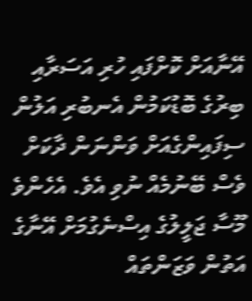އޭނާއަށް ކޮށްފައި ހުރި އަސަރާއި ބިރުގެ ބޮޑުކަމުން އެނބުރި އަލުން ސިފައިންގެއަށް ވަންނަން ދާކަށް ވެސް ބޭނުމެއް ނުވި އެވެ. އެހެންވެ މޫސާ ޖަލީލުގެ އިސްނެގުމަށް އޭނާގެ އަތުން ވަޒަންތައް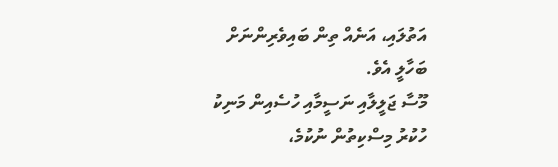އަތުލައި، އަނެއް ތިން ބައިވެރިންނަށް ބަހާލީ އެވެ.
މޫސާ ޖަލީލާއި ނަސީމާއި ހުސެއިން މަނިކު ހުކުރު މިސްކިތުން ނުކުމެ،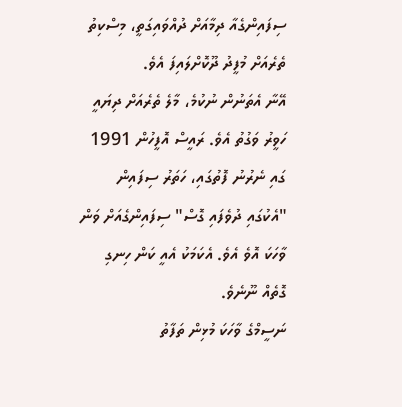ސިފައިންގެއާ ދިމާއަށް ދުއްވައިގަތީ، މިސްކިތު ތެރެއަށް މުފީދު ދޫކޮށްލައިފަ އެވެ.
އޭނާ އެތަނުން ނުކުމެ، މާލެ ތެރެއަށް ދިޔައީ ހަވީރު ވަގުތު އެވެ. ރައީސް އޮފީހުން 1991 ގައި ނެރުނު ފޮތުގައި، ހަތަރު ސިފައިން "އެކުގައި ދުވެފައި ގޮސް" ސިފައިންގެއަށް ވަން ވާހަކަ އޮވެ އެވެ. އެކަމަކު އެއީ ކަން ހިނގި ގޮތެއް ނޫނެވެ.
ނަސީމްގެ ވާހަކަ މުޅިން ތަފާތު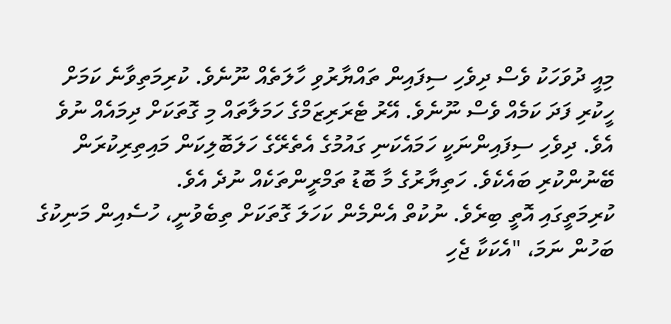މިއީ ދުވަހަކު ވެސް ދިވެހި ސިފައިން ތައްޔާރުވި ހާލަތެއް ނޫނެވެ. ކުރިމަތިވާނެ ކަމަށް ހީކުރި ފަދަ ކަމެއް ވެސް ނޫނެވެ. އޭރު ޓެރަރިޒަމްގެ ހަމަލާތައް މި ގޮތަކަށް ދިމައެއް ނުވެ އެވެ. ދިވެހި ސިފައިންނަކީ ހަމައެކަނި ގައުމުގެ އެތެރޭގެ ހަލަބޮލިކަން މައިތިރިކުރަން ބޭނުންކުރި ބައެކެވެ. ހަތިޔާރުގެ މާ ބޮޑު ތަމްރީންތަކެއް ނުދެ އެވެ.
ކުރިމަތީގައި އޮތީ ބިރެވެ. ނުކުތް އެންމެން ކަހަލަ ގޮތަކަށް ތިބެވުނީ، ހުސެއިން މަނިކުގެ ބަހުން ނަމަ، "އެކަކާ ޖެހި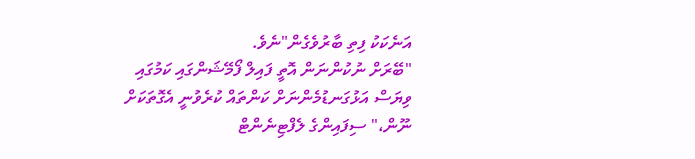އަނެކަކު ފިތި ބާރުވެގެން"ނެވެ.
"ބޭރަށް ނުކުންނަން އޮތީ ފައިލް ފޯމޭޝަންގައި ކަމުގައި ވިޔަސް އަޅުގަނޑުމެންނަށް ކަންތައް ކުރެވުނީ އެގޮތަކަށް ނޫން،" ސިފައިންގެ ލެފްޓިނެންޓް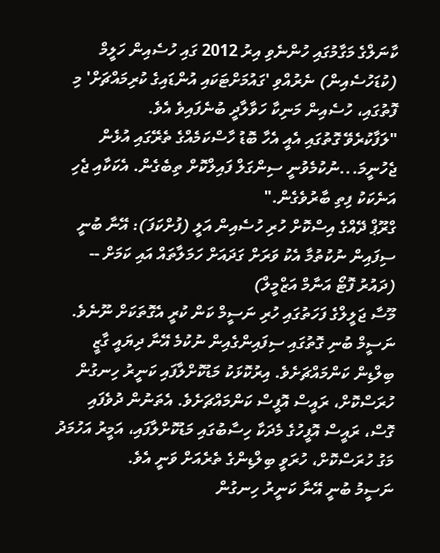ކާނަލްގެ މަގާމުގައި ހުންނެވި އިރު 2012 ގައި ހުސެއިން ހަލީމް (ކުޑަހުސެއިން) ނެރުއްވި 'ގައުމަށްޓަކައި އުންޑައިގެ ކުރިމައްޗަށް' މި ފޮތުގައި، ހުސެއިން މަނިކާ ހަވާލާދީ ބުނެފައިވެ އެވެ.
"ލަފާކުރެވޭ ގޮތުގައި އެއީ އެހާ ބޮޑު ހާސްކަމެއްގެ ތެރޭގައި އުޅެން ޖެހުނީމަ...ނުކުމެވުނީ ސިންގަލް ފައިލްކޮށް ތިބެގެން. އެކަކާއި ޖެހި އަނެކަކު ފިތި ބާރުވެގެން."
ގްރޫޕް ދޭއްގެ އިސްކޮށް ހުރި ހުސެއިން އަލީ (ފުށްކަފަ): އޭނާ ބުނީ ސިފައިން ނުކުތުމާ އެކު ވަރަށް ގަދައަށް ހަމަލާތައް އައި ކަމަށް -- (ދައުރު ފޮޓޯ އަނާމް އަޒްމީލް)
މޫސާ ޖަލީލްގެ ފަހަތުގައި ހުރި ނަސީމް ކަން ކުރީ އެގޮތަކަށް ނޫނެވެ. ނަސީމް ބުނި ގޮތުގައި ސިފައިންގެއިން ނުކުމެ އޭނާ ދިޔައީ ގާޒީ ބިލްޑިން ކަންމައްޗަށެވެ. އިރުކޮޅަކު މަޑުކޮށްލާފައި ކަނީރު ހިނގުން ހުރަސްކޮށް، ރައީސް އޮފީސް ކަންމައްޗަށެވެ. އެތަނުން ދުވެފައި ގޮސް، ރައީސް އޮފީހުގެ މެދަކާ ހިސާބުގައި މަޑުކޮށްލާފައި، އަމީރު އަހުމަދު މަގު ހުރަސްކޮށް، ހުރަވީ ބިލްޑިންގެ ތެރެއަށް ވަނީ އެވެ.
ނަސީމު ބުނީ އޭނާ ކަނީރު ހިނގުން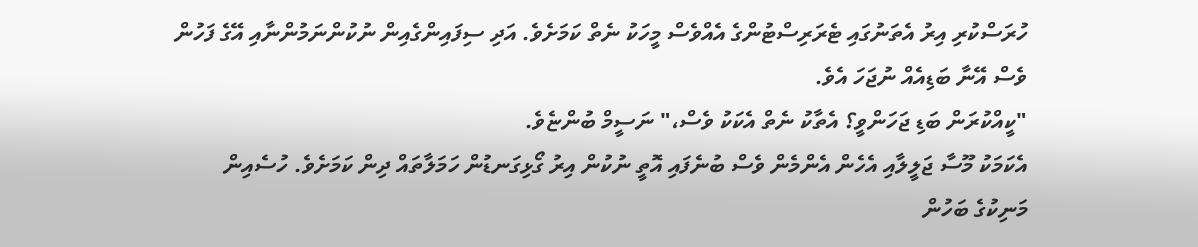ހުރަސްކުރި އިރު އެތަނުގައި ޓެރަރިސްޓުންގެ އެއްވެސް މީހަކު ނެތް ކަމަށެވެ. އަދި ސިފައިންގެއިން ނުކުންނަމުންނާއި އޭގެ ފަހުން ވެސް އޭނާ ބަޑިއެއް ނުޖަހަ އެވެ.
"ކީއްކުރަން ބަޑި ޖަހަންވީ؟ އެތާކު ނެތް އެކަކު ވެސް،" ނަސީމް ބުންޏެވެ.
އެކަމަކު މޫސާ ޖަލީލާއި އެހެން އެންމެން ވެސް ބުނެފައި އޮތީ ނުކުން އިރު ގޯޅިގަނޑުން ހަމަލާތައް ދިން ކަމަށެވެ. ހުސެއިން މަނިކުގެ ބަހުން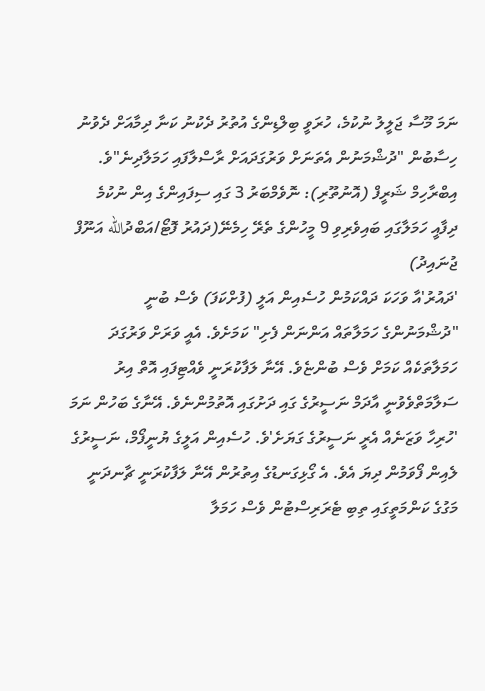ނަމަ މޫސާ ޖަލީލު ނުކުމެ، ހުރަވީ ބިލްޑިންގެ އުތުރު ދެކުނު ކަނާ ދިމާއަށް ދެވުނު ހިސާބުން "ދުޝްމަނުން އެތަނަށް ވަރުގަދައަށް ރާސްލާފައި ހަމަލާދިނެ"ވެ.
އިބްރާހިމް ޝަރީފް (އޮނުތޫރި): ނޮވެމްބަރު 3 ގައި ސިފައިންގެ އިން ނުކުމެ ދިފާއީ ހަމަލާގައި ބައިވެރިވި 9 މީހުންގެ ތެރޭ ހިމެނޭ(ދައުރު ފޮޓޯ/އަބްދުالله އަނޫފް ޖުނައިދު)
'ދައުރު'އާ ވަހަކަ ދައްކަމުން ހުސެއިން އަލީ (ފުށްކަފަ) ވެސް ބުނީ "ދުޝްމަނުންގެ ހަމަލާތައް އަންނަން ފެށި" ކަމަށެވެ. އެއީ ވަރަށް ވަރުގަދަ ހަމަލާތަކެއް ކަމަށް ވެސް ބުންޏެވެ. އޭނާ ލަފާކުރަނީ ވެއްޓިފައި އޮތް އިރު ސަލާމަތްވެވުނީ އާދަމް ނަސީރުގެ ގައި ދަށުގައި އޮތުމުންނެވެ. އޭނާގެ ބަހުން ނަމަ 'ހުރިހާ ވަޒަނެއް އެރީ ނަސީރުގެ ގަޔަށެ'ވެ. ހުސެއިން އަލީގެ ޔުނީފޯމް، ނަސީރުގެ ލެއިން ފޯވަމުން ދިޔަ އެވެ. އެ ގޯޅިގަނޑުގެ އިތުރުން އޭނާ ލަފާކުރަނީ ޗާނދަނީ މަގުގެ ކަންމަތީގައި ތިބި ޓެރަރިސްޓުން ވެސް ހަމަލާ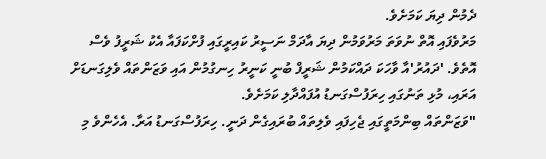ދެމުން ދިޔަ ކަމަށެވެ.
މަރުވެފައި އޮތް ނުވަތަ މަރުވަމުން ދިޔަ އާދަމް ނަސީރު ކައިރީގައި ފުށްކަފައާ އެކު ޝަރީފު ވެސް އޮތެވެ. 'ދައުރު'އާ ވާހަކަ ދައްކަމުން ޝަރީފް ބުނީ ކަނީރު ހިނގުމުން އައި ވަޒަންތައް ވެލިގަނޑަށް އަރައި، މުޅި ތަނުގައި ހިރަފުސްގަނޑު އުފައްދާލި ކަމަށެވެ.
"ވަޒަންތައް ބިންމަތީގައި ޖެހިފައި ވެލިތައް ބުރައިގެން ދަނީ. ހިރަފުސްގަނޑު އަރާ. އެހެންވެ މި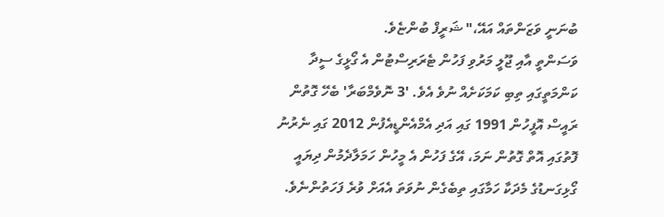ބުނަނީ ވަޒަންތައް އައޭ،" ޝަރީފް ބުންޏެވެ.
ވަސަންތީ އާއި ޖޫލީ މަރުވި ފަހުން ޓެރަރިސްޓުން އެ ގޯޅީގެ ސީދާ ކަންމަތީގައި ތިބި ކަމަކަށެއް ނުވެ އެވެ. '3 ނޮވެމްބަރާ' ބެހޭ ގޮތުން ރައީސް އޮފީހުން 1991 ގައި އަދި އެމްއެންޑީއެފުން 2012 ގައި ނެރުނު ފޮތުގައި އޮތް ގޮތުން ނަމަ، އޭގެ ފަހުން އެ މީހުން ހަމަލާދެމުން ދިޔައީ ގޯޅިގަނޑުގެ މެދަކާ ހަމާގައި ތިބެގެން ނުވަތަ އެއަށް ވުރެ ފަހަތުންނެވެ.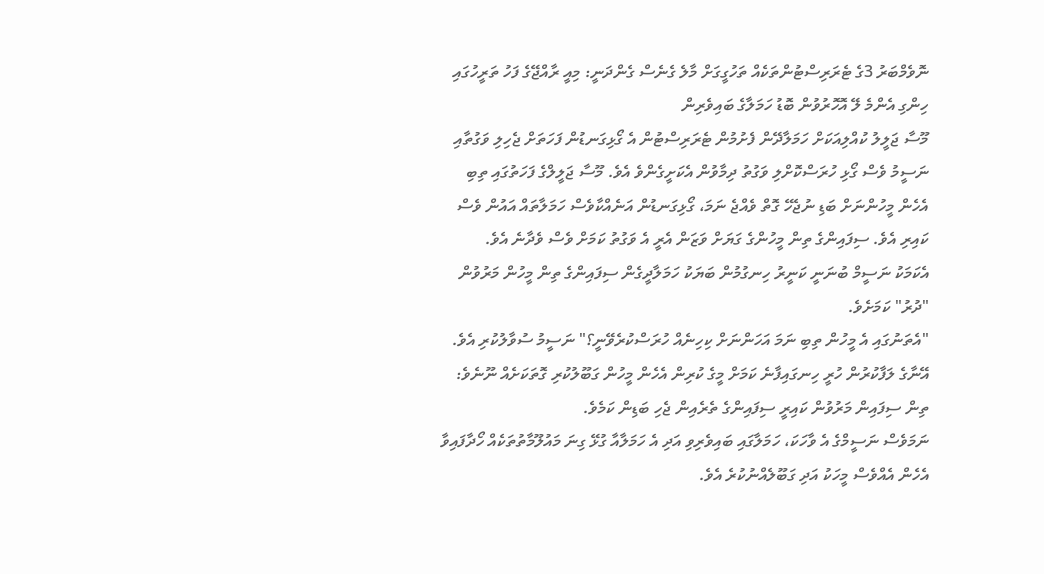ނޮވެމްބަރު 3ގެ ޓެރަރިސްޓުންތަކެއް ތަހުގީގަށް މާލެ ގެނެސް ގެންދަނީ: މިއީ ރާއްޖޭގެ ފަހު ތަރީހުގައި ހިންގި އެންމެ ލޭ އޮހޮރުވުން ބޮޑު ހަމަލާގެ ބައިވެރިން
މޫސާ ޖަލީލު ކުއްލިއަކަށް ހަމަލާދޭން ފެށުމުން ޓެރަރިސްޓުން އެ ގޯޅިގަނޑުން ފަހަތަށް ޖެހިލި ވަގުތާއި ނަސީމު ވެސް ގޯޅި ހުރަސްކޮށްލި ވަގުތު ދިމާވުން އެކަށީގެންވެ އެވެ. މޫސާ ޖަލީލްގެ ފަހަތުގައި ތިބި އެހެން މީހުންނަށް ބަޑި ނުޖެހޭ ގޮތް ވެއްޖެ ނަމަ، ގޯޅިގަނޑުން އަނެއްކާވެސް ހަމަލާތައް އައުން ވެސް ކައިރި އެވެ. ސިފައިންގެ ތިން މީހުންގެ ގަޔަށް ވަޒަން އެރީ އެ ވަގުތު ކަމަށް ވެސް ވެދާނެ އެވެ.
އެކަމަކު ނަސީމް ބުނަނީ ކަނީރު ހިނގުމުން ބަޔަކު ހަމަލާދީގެން ސިފައިންގެ ތިން މީހުން މަރުވުން "ދުރު" ކަމަށެވެ.
"އެތަނުގައި އެ މީހުން ތިބި ނަމަ އަހަންނަށް ކިހިނެއް ހުރަސްކުރެވޭނީ؟" ނަސީމު ސުވާލުކުރި އެވެ.
އޭނާގެ ލަފާކުރުން ހުރީ ހިނގައިފާނެ ކަމަށް މީގެ ކުރިން އެހެން މީހުން ގަބޫލުކުރި ގޮތަކަށެއް ނޫނެވެ: ތިން ސިފައިން މަރުވުން ކައިރީ ސިފައިންގެ ތެރެއިން ޖެހި ބަޑިން ކަމެވެ.
ނަމަވެސް ނަސީމްގެ އެ ވާހަކަ، ހަމަލާގައި ބައިވެރިވި އަދި އެ ހަމަލާއާ ގުޅޭ ގިނަ މައުލޫމާތުތަކެއް ހޯދާފައިވާ އެހެން އެއްވެސް މީހަކު އަދި ގަބޫލެއްނުކުރެ އެވެ.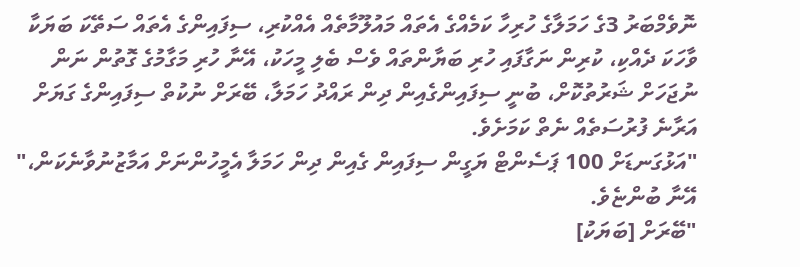ނޮވެމްބަރު 3ގެ ހަމަލާގެ ހުރިހާ ކަމެއްގެ އެތައް މައުލޫމާތެއް އެއްކުރި، ސިފައިންގެ އެތައް ސަތޭކަ ބަޔަކާ ވާހަކަ ދެއްކި، ކުރިން ނަގާފައި ހުރި ބަޔާންތައް ވެސް ބެލި މީހަކު، އޭނާ ހުރި މަގާމުގެ ގޮތުން ނަން ނުޖަހަށް ޝަރުތުކޮށް، ބުނީ ސިފައިންގެއިން ދިން ރައްދު ހަމަލާ، ބޭރަށް ނުކުތް ސިފައިންގެ ގަޔަށް އަރާނެ ފުރުސަތެއް ނެތް ކަމަށެވެ.
"އަޅުގަނޑަށް 100 ޕަސެންޓް ޔަގީން ސިފައިން ގެއިން ދިން ހަމަލާ އެމީހުންނަށް އަމާޒުނުވާނެކަން،" އޭނާ ބުންޏެވެ.
"ބޭރަށް [ބަޔަކު]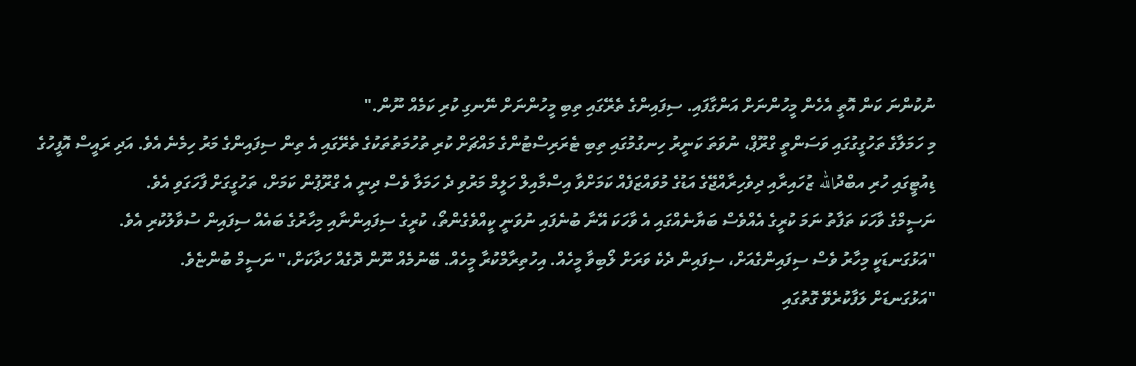ނުކުންނަ ކަން އޮތީ އެހެން މީހުންނަށް އަންގާފައި. ސިފައިންގެ ތެރޭގައި ތިބި މީހުންނަށް ނޭނގި ކުރި ކަމެއް ނޫން."
މި ހަމަލާގެ ތަހުގީގުގައި ވަސަންތީ ގްރޫޕް، ނުވަތަ ކަނީރު ހިނގުމުގައި ތިބި ޓެރަރިސްޓުންގެ މައްޗަށް ކުރި ތުހުމަތުތަކުގެ ތެރޭގައި އެ ތިން ސިފައިންގެ މަރު ހިމެނެ އެވެ. އަދި ރައީސް އޮފީހުގެ ޑިއުޓީގައި ހުރި އބްދުالله ޒުހައިރާއި ދިވެހިރާއްޖޭގެ އަޑުގެ މުވައްޒަފެއް ކަމަށްވާ އިސްމާއިލް ހަލީމް މަރުވި ދެ ހަމަލާ ވެސް ދިނީ އެ ގްރޫޕުން ކަމަށް، ތަހުގީގަށް ފާހަގަވި އެވެ.
ނަސީމްގެ ވާހަކަ ތަފާތު ނަމަ ކުރީގެ އެއްވެސް ބަޔާނެއްގައި އެ ވާހަކަ އޭނާ ބުނެފައި ނުވަނީ ކީއްވެގެންތޯ، ކުރީގެ ސިފައިންނާއި މިހާރުގެ ބައެއް ސިފައިން ސުވާލުކުރި އެވެ.
"އަޅުގަނޑަކީ މިހާރު ވެސް ސިފައިންގެއަށް، ސިފައިން ދެކެ ވަރަށް ލޯބިވާ މީހެއް. އިހުތިރާމްކުރާ މީހެއް. ބޭނުމެއް ނޫން ދޮގެއް ހަދާކަށް،" ނަސީމް ބުންޏެވެ.
"އަޅުގަނޑަށް ލަފާކުރެވޭ ގޮތުގައި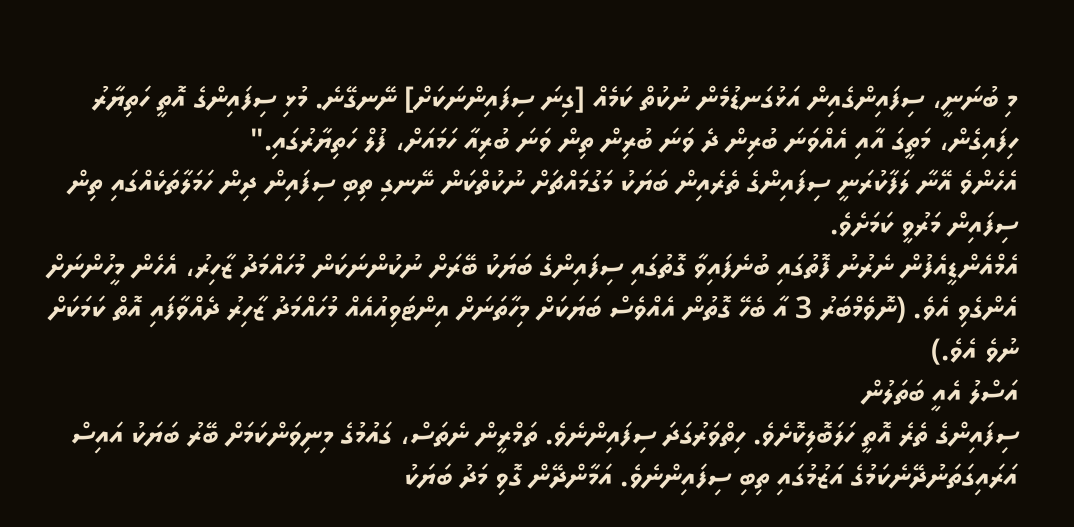މި ބުނަނީ، ސިފައިންގެއިން އަޅުގަނޑުމެން ނުކުތް ކަމެއް [ގިނަ ސިފައިންނަކަށް] ނޭނގޭނެ. މުޅި ސިފައިންގެ އޮތީ ހަތިޔާރު ހިފައިގެން، މަތީގަ އާއި އެއްވަނަ ބުރިން ދެ ވަނަ ބުރިން ތިން ވަނަ ބުރިއާ ހަމައަށް، ފުލް ހަތިޔާރުގައި."
އެހެންވެ އޭނާ ލަފާކުރަނީ ސިފައިންގެ ތެރެއިން ބަޔަކު މަގުމައްޗަށް ނުކުތްކަން ނޭނގި ތިބި ސިފައިން ދިން ހަމަލާތަކެއްގައި ތިން ސިފައިން މަރުވީ ކަމަށެވެ.
އެމްއެންޑީއެފުން ނެރުނު ފޮތުގައި ބުނެފައިވާ ގޮތުގައި ސިފައިންގެ ބަޔަކު ބޭރަށް ނުކުންނަކަން މުހައްމަދު ޒާހިރު، އެހެން މީހުންނަށް އެންގެވި އެވެ. (ނޮވެމްބަރު 3 އާ ބެހޭ ގޮތުން އެއްވެސް ބަޔަކަށް މިހާތަނަށް އިންޓަވިއުއެއް މުހައްމަދު ޒާހިރު ދެއްވާފައި އޮތް ކަމަކަށް ނުވެ އެވެ.)
އަސްލު އެއީ ބަތަލުން
ސިފައިންގެ ތެރެ އޮތީ ހަލަބޮލިކޮށެވެ. ހިތްވަރުގަދަ ސިފައިންނެވެ. ތަމްރީން ނެތަސް، ގައުމުގެ މިނިވަންކަމަށް ބޭރު ބަޔަކު އައިސް އަރައިގަތަނުދޭނެކަމުގެ އަޒުމުގައި ތިބި ސިފައިންނެވެ. އަމާންދޭން ގޮވި މަދު ބަޔަކު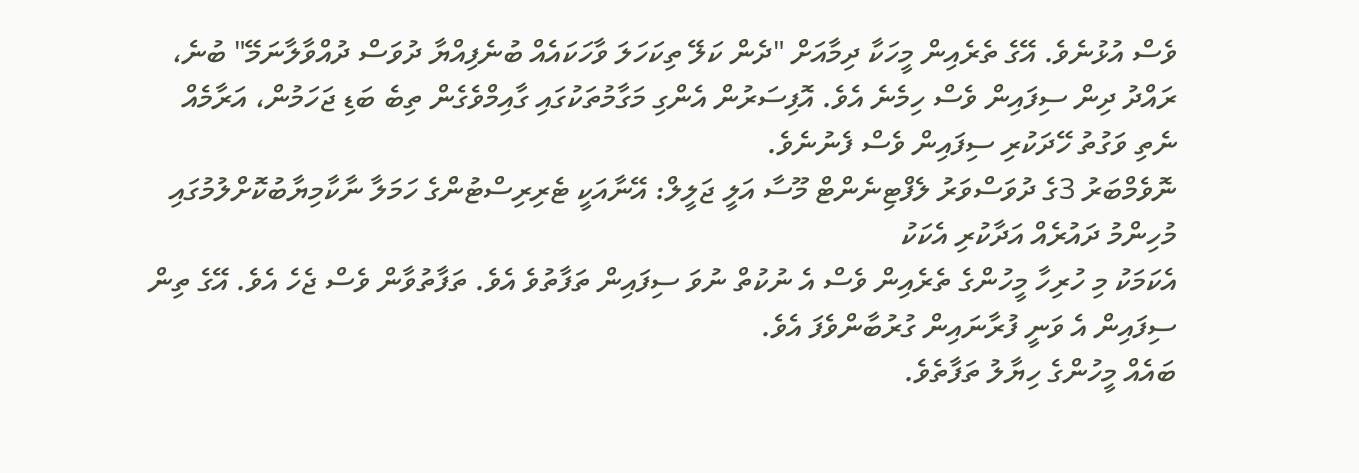ވެސް އުޅުނެވެ. އޭގެ ތެރެއިން މީހަކާ ދިމާއަށް "ދެން ކަލޭ ތިކަހަލަ ވާހަކައެއް ބުނެފިއްޔާ ދުވަސް ދުއްވާލާނަމޭ" ބުނެ، ރައްދު ދިން ސިފައިން ވެސް ހިމެނެ އެވެ. އޮފިސަރުން އެންގި މަގާމުތަކުގައި ގާއިމްވެގެން ތިބެ ބަޑި ޖަހަމުން، އަރާމެއް ނެތި ވަގުތު ހޭދަކުރި ސިފައިން ވެސް ފެނުނެވެ.
ނޮވެމްބަރު 3ގެ ދުވަސްވަރު ލެފްޓިނެންޓް މޫސާ އަލީ ޖަލީލް: އޭނާއަކީ ޓެރިރިސްޓުންގެ ހަމަލާ ނާކާމިޔާބުކޮށްލުމުގައި މުހިންމު ދައުރެއް އަދާކުރި އެކަކު
އެކަމަކު މި ހުރިހާ މީހުންގެ ތެރެއިން ވެސް އެ ނުކުތް ނުވަ ސިފައިން ތަފާތުވެ އެވެ. ތަފާތުވާން ވެސް ޖެހެ އެވެ. އޭގެ ތިން ސިފައިން އެ ވަނީ ފުރާނައިން ގުރުބާންވެފަ އެވެ.
ބައެއް މީހުންގެ ހިޔާލު ތަފާތެވެ.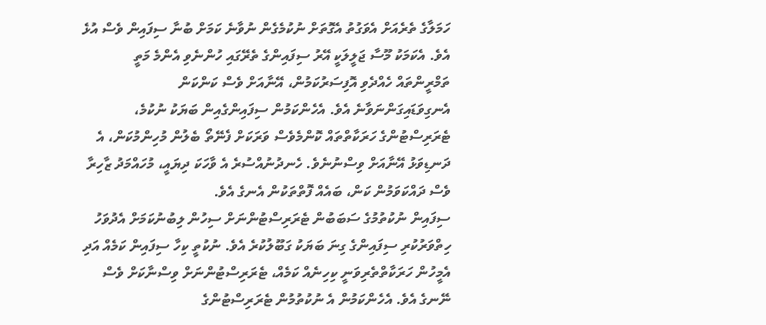ހަމަލާގެ ތެރެއަށް އެވަގުތު އެގޮތަށް ނުކުމެގެން ނުވާނެ ކަމަށް ބުނާ ސިފައިން ވެސް އުޅެ އެވެ. އެކަމަކު މޫސާ ޖަލީލަކީ އޭރު ސިފައިންގެ ތެރޭގައި ހުންނެވި އެންމެ މަތީ ތަމްރީންތައް ހެއްދެވި އޮފިސަރުކަމުން، އޭނާއަށް ވެސް ކަންކަން އެނގިވަޑައިގަންނަވާނެ އެވެ. އެހެންކަމުން ސިފައިންގެއިން ބަޔަކު ނުކުމެ، ޓެރަރިސްޓުންގެ ހަރަކާތްތައް ކޮންމެވެސް ވަރަކަށް ފެނޭތޯ ބެލުން މުހިންމުކަން، އެ ދަނޑިވަޅު އޭނާއަށް ވިސްނުނެވެ. ހެނދުނުއްސުރެ އެ ވާހަކަ ދިޔައީ، މުހައްމަދު ޒާހިރާ ވެސް ދައްކަވަމުން ކަން، ބައެއް ފޮތްތަކުން އެނގެ އެވެ.
ސިފައިން ނުކުތުމުގެ ސަބަބުން ޓެރަރިސްޓުންނަށް ސިހުން ލިބުނުކަމަށް އެދުވަހު ހިތްވަރުކުރި ސިފައިންގެ ގިނަ ބަޔަކު ގަބޫލުކުރެ އެވެ. ނުކުތީ ކިހާ ސިފައިން ކަމެއް އަދި އެމީހުން ހަރަކާތްތެރިވަނީ ކިހިނެއް ކަމެއް، ޓެރަރިސްޓުންނަށް ވިސްނާކަށް ވެސް ނޭނގެ އެވެ. އެހެންކަމުން އެ ނުކުތުމުން ޓެރަރިސްޓުންގެ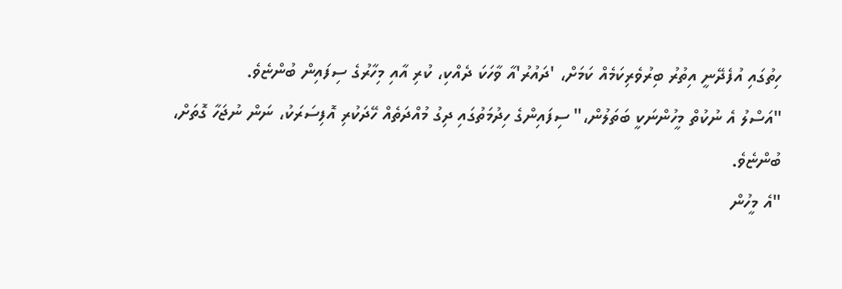ހިތުގައި އުފެދޭނީ އިތުރު ބިރުވެރިކަމެއް ކަމަށް، 'ދައުރު'އާ ވާހަކަ ދެއްކި، ކުރި އާއި މިހާރުގެ ސިފައިން ބުންޏެވެ.
"އަސްލު އެ ނުކުތް މީހުންނަކީ ބަތަލުން،" ސިފައިންގެ ހިދުމަތުގައި ދިގު މުއްދަތެއް ހޭދަކުރި އޮފިސަރަކު، ނަން ނުޖަހާ ގޮތަށް، ބުންޏެވެ.
"އެ މީހުން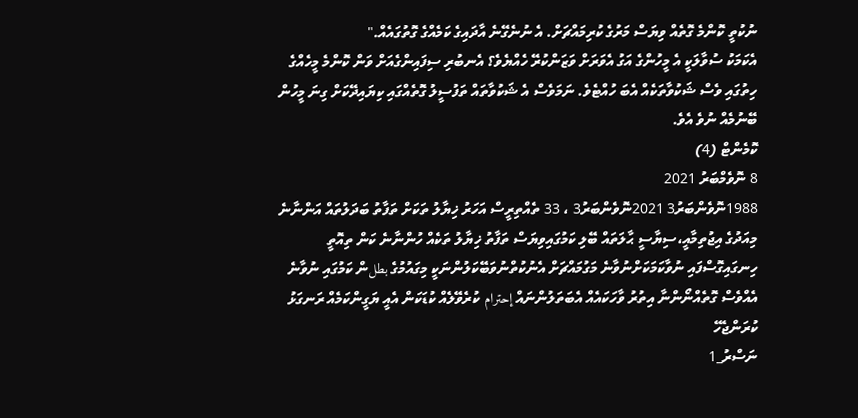ނުކުތީ ކޮންމެ ގޮތެއް ވިޔަސް މަރުގެ ކުރިމައްޗަށް. އެ ނުނެގޭނެ އާދައިގެ ކަމެއްގެ ގޮތުގައެއް."
އެކަމަކު ސުވާލަކީ އެ މީހުންގެ އަގު އެވަރަށް ވަޒަންކުރޭ ހެއްޔެވެ؟ އެނބުރި ސިފައިންގެއަށް ވަން ކޮންމެ މީހެއްގެ ހިތުގައި ވެސް ޝަކުވާތަކެއް އެބަ ހުއްޓެވެ. ނަމަވެސް އެ ޝަކުވާތައް ތަފުސީލު ގޮތެއްގައި ކިޔައިދޭކަށް ގިނަ މީހުން ބޭނުމެއް ނުވެ އެވެ.
ކޮމެންޓް (4)
8 ނޮވެމްބަރު 2021
1988ނޮވެންބަރު3 2021ނޮވެންބަރު3 ، 33 ތެއްތިރީސް އަހަރު ޚިޔާލު ތަކަށް ތަފާތު ބަދަލުތައް އަންނާނެ މިއަދުގެ އިޖުތިމާއީ،ސިޔާސީ ޙާލަތައް ބޭލި ކަމުގައިވިޔަސް ތަފާތު ޚިޔާލު ތަކެއް ހުންނާނެ ކަން ތިއޮތީ ހިނގައިގޮސްފައި ނުވާކަމަކަށްނުވާނެ މަގުމައްޗަށް އެނުކުތްނުވަބޭކަލުންނަކީ މިގައުމުގެ بطلން ކަމުގައި ނުވާނެ އެއްވެސް ގޮތެއްނޯންނާ އިތުރު ވާހަކައެއް އެބަތަލުންނައް إحترام ކުރެވޭލެއް ކުޑަކަން އެއީ ޔަގީންކަމެއް ރަނގަޅު ކުރަންޖެހޭ
ނަސްރު_1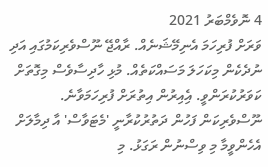4 ނޮވެމްބަރު 2021
ވަރަށް ފުރިހަމަ އެނިމޭޝަނެއް. ރާއްޖޭ ނޫސްވެރިކަމުގައި އަދި ނުދެކެން މިކަހަލަ މަސައްކަތެއް. މުޅި ހާދިސާވެސް މިގޮތަށް ކަވަރުކުރަންވީ. އެިއިރުން އިތުރަށް ފުރިހަމަވާނެ. ނޫސްވެރިކަން ފަހުން ދަތުރުކުރާނީ 'މެޓަވާސް' އާ ދިމާލަށް އެހެންވީމާ މި ވިސްނުން ރަގަޅު. މި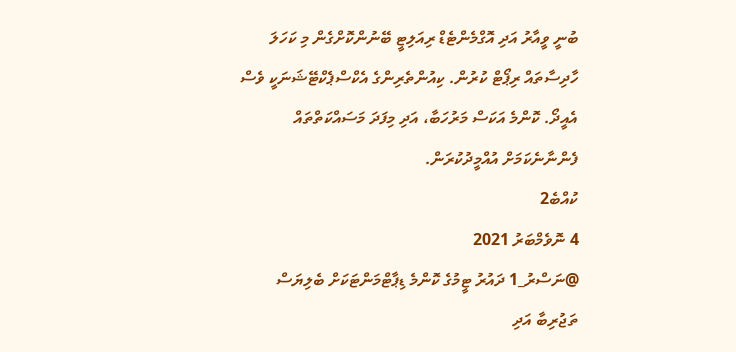ބުނީ ވީއާރު އަދި އޮގްމެންޓެޑް ރިއަލިޓީ ބޭނުންކޮށްގެން މި ކަހަލަ ހާދިސާތައް ރިޕޯޓް ކުރުން. ކިއުންތެރިންގެ އެކްސްޕެކްޓޭޝަނަކީ ވެސް އެއީދޯ. ކޮންމެ އަކަސް މަރުހަބާ، އަދި މިފަދަ މަސައްކަތްތައް ފެންނާނެކަމަށް އުއްމީދުކުރަން.
ކުއްބެ2
4 ނޮވެމްބަރު 2021
@ނަސްރު_1 ދައުރު ޓީމުގެ ކޮންމެ ޑިޕާޓްމަންޓަކަށް ބެލިޔަސް ތަޖުރިބާ އަދި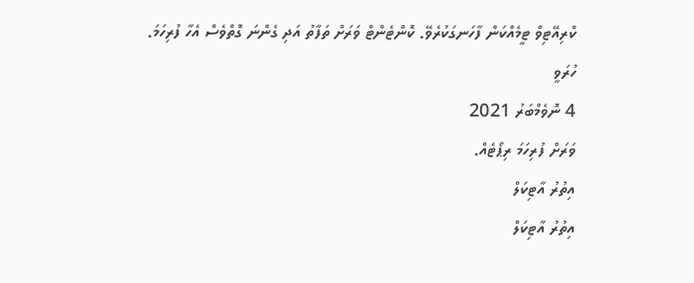ކްރިއޭޓިވް ޓީމެއްކަން ފާހަނގަކުރެވޭ. ކޮންޓެންޓް ވަރަށް ތަފާތު އަދި ގެންނަ ގޮތްވެސް އެހާ ފުރިހަމަ.
ހުރަވީ
4 ނޮވެމްބަރު 2021
ވަރަށް ފުރިހަމަ ރިޕޯޓެއް.
އިތުރު އާޓިކަލް
އިތުރު އާޓިކަލް